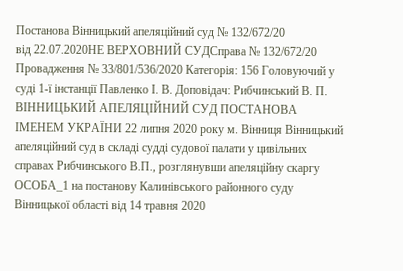Постанова Вінницький апеляційний суд № 132/672/20
від 22.07.2020НЕ ВЕРХОВНИЙ СУДСправа № 132/672/20 Провадження № 33/801/536/2020 Категорія: 156 Головуючий у суді 1-ї інстанції Павленко І. В. Доповідач: Рибчинський В. П. ВІННИЦЬКИЙ АПЕЛЯЦІЙНИЙ СУД ПОСТАНОВА ІМЕНЕМ УКРАЇНИ 22 липня 2020 року м. Вінниця Вінницький апеляційний суд в складі судді судової палати у цивільних справах Рибчинського В.П., розглянувши апеляційну скаргу ОСОБА_1 на постанову Калинівського районного суду Вінницької області від 14 травня 2020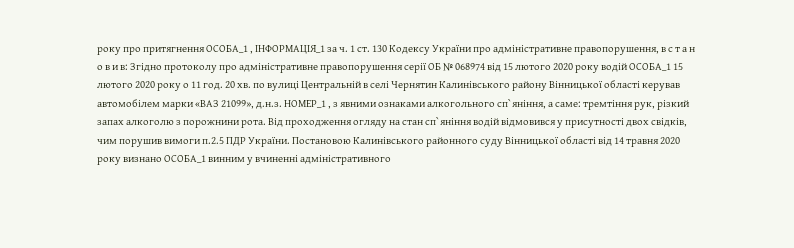року про притягнення ОСОБА_1 , ІНФОРМАЦІЯ_1 за ч. 1 ст. 130 Кодексу України про адміністративне правопорушення, в с т а н о в и в: Згідно протоколу про адміністративне правопорушення серії ОБ № 068974 від 15 лютого 2020 року водій ОСОБА_1 15 лютого 2020 року о 11 год. 20 хв. по вулиці Центральній в селі Чернятин Калинівського району Вінницької області керував автомобілем марки «ВАЗ 21099», д.н.з. НОМЕР_1 , з явними ознаками алкогольного сп`яніння, а саме: тремтіння рук, різкий запах алкоголю з порожнини рота. Від проходження огляду на стан сп`яніння водій відмовився у присутності двох свідків, чим порушив вимоги п.2.5 ПДР України. Постановою Калинівського районного суду Вінницької області від 14 травня 2020 року визнано ОСОБА_1 винним у вчиненні адміністративного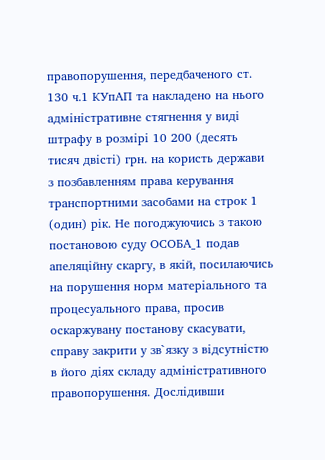правопорушення, передбаченого ст. 130 ч.1 КУпАП та накладено на нього адміністративне стягнення у виді штрафу в розмірі 10 200 (десять тисяч двісті) грн. на користь держави з позбавленням права керування транспортними засобами на строк 1 (один) рік. Не погоджуючись з такою постановою суду ОСОБА_1 подав апеляційну скаргу, в якій, посилаючись на порушення норм матеріального та процесуального права, просив оскаржувану постанову скасувати, справу закрити у зв`язку з відсутністю в його діях складу адміністративного правопорушення. Дослідивши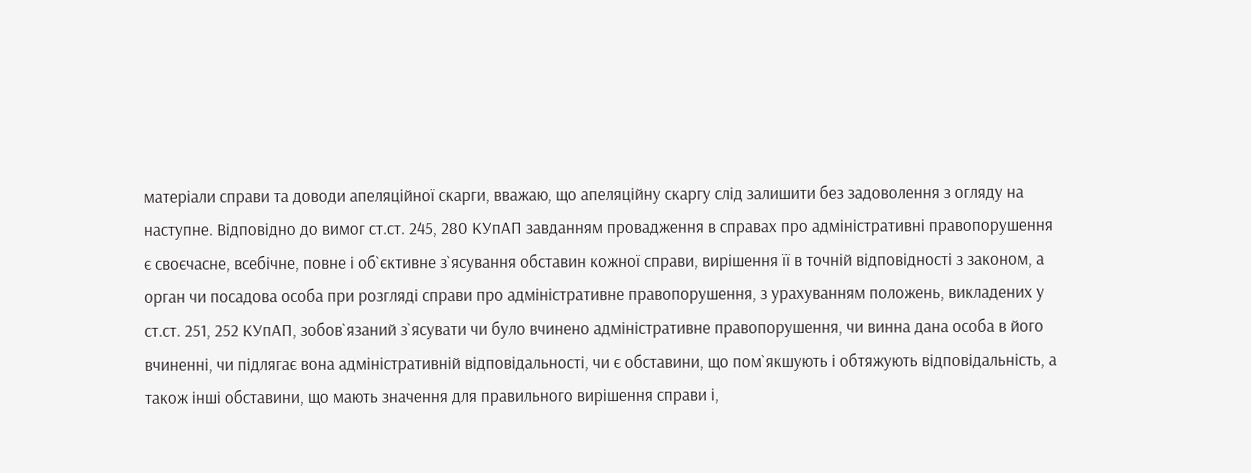матеріали справи та доводи апеляційної скарги, вважаю, що апеляційну скаргу слід залишити без задоволення з огляду на наступне. Відповідно до вимог ст.ст. 245, 280 КУпАП завданням провадження в справах про адміністративні правопорушення є своєчасне, всебічне, повне і об`єктивне з`ясування обставин кожної справи, вирішення її в точній відповідності з законом, а орган чи посадова особа при розгляді справи про адміністративне правопорушення, з урахуванням положень, викладених у ст.ст. 251, 252 КУпАП, зобов`язаний з`ясувати чи було вчинено адміністративне правопорушення, чи винна дана особа в його вчиненні, чи підлягає вона адміністративній відповідальності, чи є обставини, що пом`якшують і обтяжують відповідальність, а також інші обставини, що мають значення для правильного вирішення справи і,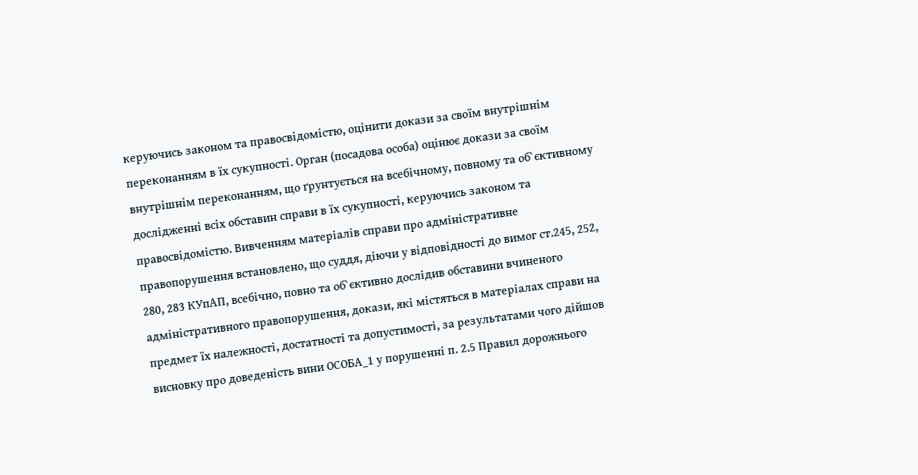керуючись законом та правосвідомістю, оцінити докази за своїм внутрішнім переконанням в їх сукупності. Орган (посадова особа) оцінює докази за своїм внутрішнім переконанням, що ґрунтується на всебічному, повному та об`єктивному дослідженні всіх обставин справи в їх сукупності, керуючись законом та правосвідомістю. Вивченням матеріалів справи про адміністративне правопорушення встановлено, що суддя, діючи у відповідності до вимог ст.245, 252, 280, 283 КУпАП, всебічно, повно та об`єктивно дослідив обставини вчиненого адміністративного правопорушення, докази, які містяться в матеріалах справи на предмет їх належності, достатності та допустимості, за результатами чого дійшов висновку про доведеність вини ОСОБА_1 у порушенні п. 2.5 Правил дорожнього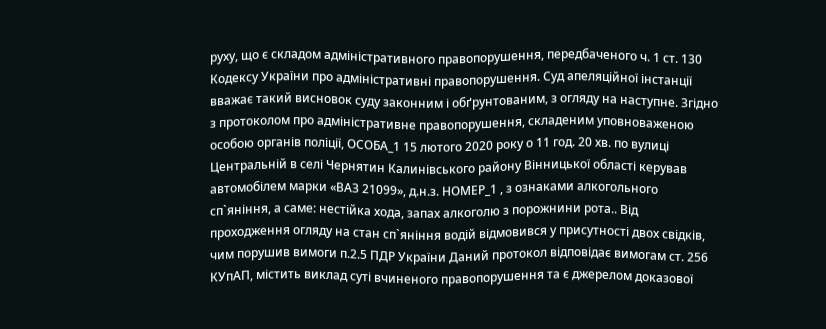руху, що є складом адміністративного правопорушення, передбаченого ч. 1 ст. 130 Кодексу України про адміністративні правопорушення. Суд апеляційної інстанції вважає такий висновок суду законним і обґрунтованим, з огляду на наступне. Згідно з протоколом про адміністративне правопорушення, складеним уповноваженою особою органів поліції, ОСОБА_1 15 лютого 2020 року о 11 год. 20 хв. по вулиці Центральній в селі Чернятин Калинівського району Вінницької області керував автомобілем марки «ВАЗ 21099», д.н.з. НОМЕР_1 , з ознаками алкогольного сп`яніння, а саме: нестійка хода, запах алкоголю з порожнини рота.. Від проходження огляду на стан сп`яніння водій відмовився у присутності двох свідків, чим порушив вимоги п.2.5 ПДР України Даний протокол відповідає вимогам ст. 256 КУпАП, містить виклад суті вчиненого правопорушення та є джерелом доказової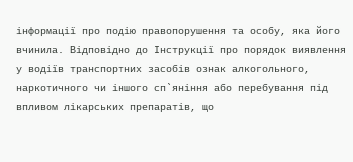інформації про подію правопорушення та особу, яка його вчинила. Відповідно до Інструкції про порядок виявлення у водіїв транспортних засобів ознак алкогольного, наркотичного чи іншого сп`яніння або перебування під впливом лікарських препаратів, що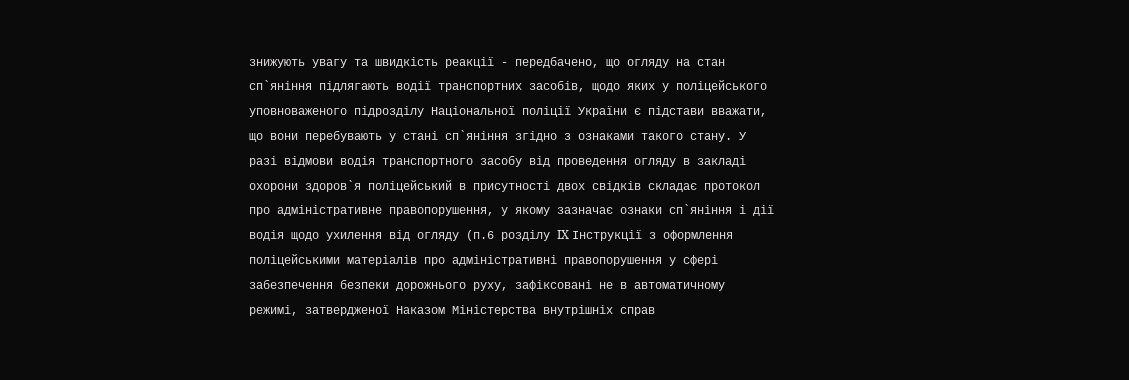знижують увагу та швидкість реакції - передбачено, що огляду на стан сп`яніння підлягають водії транспортних засобів, щодо яких у поліцейського уповноваженого підрозділу Національної поліції України є підстави вважати, що вони перебувають у стані сп`яніння згідно з ознаками такого стану. У разі відмови водія транспортного засобу від проведення огляду в закладі охорони здоров`я поліцейський в присутності двох свідків складає протокол про адміністративне правопорушення, у якому зазначає ознаки сп`яніння і дії водія щодо ухилення від огляду (п.6 розділу IX Інструкції з оформлення поліцейськими матеріалів про адміністративні правопорушення у сфері забезпечення безпеки дорожнього руху, зафіксовані не в автоматичному режимі, затвердженої Наказом Міністерства внутрішніх справ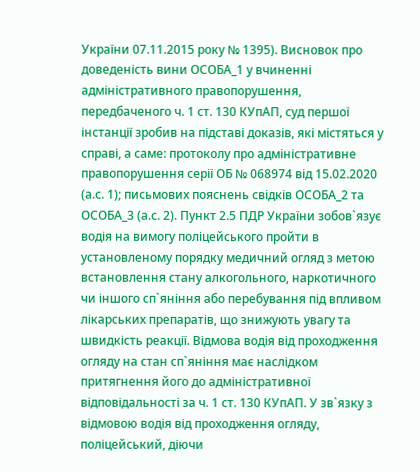України 07.11.2015 року № 1395). Висновок про доведеність вини ОСОБА_1 у вчиненні адміністративного правопорушення, передбаченого ч. 1 ст. 130 КУпАП, суд першої інстанції зробив на підставі доказів, які містяться у справі, а саме: протоколу про адміністративне правопорушення серії ОБ № 068974 від 15.02.2020 (а.с. 1); письмових пояснень свідків ОСОБА_2 та ОСОБА_3 (а.с. 2). Пункт 2.5 ПДР України зобов`язує водія на вимогу поліцейського пройти в установленому порядку медичний огляд з метою встановлення стану алкогольного, наркотичного чи іншого сп`яніння або перебування під впливом лікарських препаратів, що знижують увагу та швидкість реакції. Відмова водія від проходження огляду на стан сп`яніння має наслідком притягнення його до адміністративної відповідальності за ч. 1 ст. 130 КУпАП. У зв`язку з відмовою водія від проходження огляду, поліцейський, діючи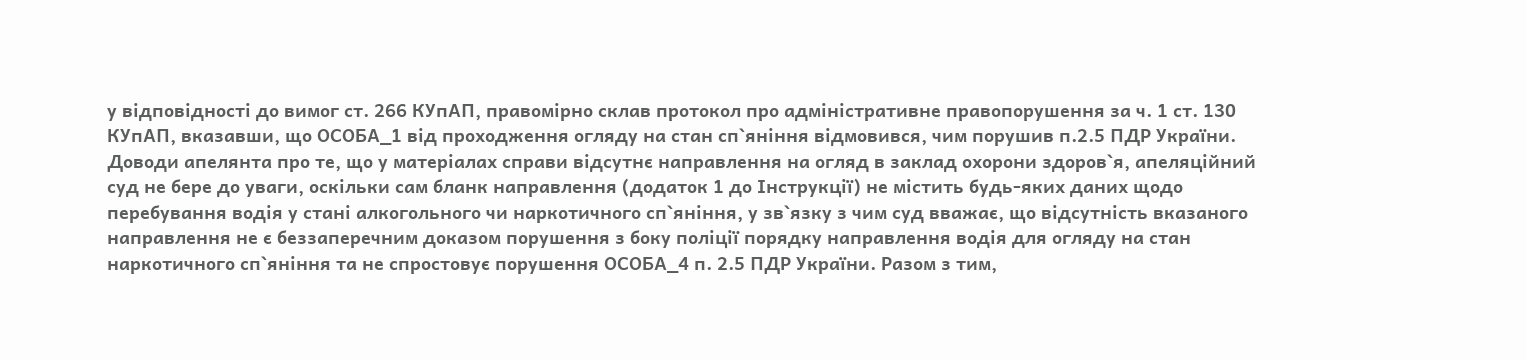у відповідності до вимог ст. 266 КУпАП, правомірно склав протокол про адміністративне правопорушення за ч. 1 ст. 130 КУпАП, вказавши, що ОСОБА_1 від проходження огляду на стан сп`яніння відмовився, чим порушив п.2.5 ПДР України. Доводи апелянта про те, що у матеріалах справи відсутнє направлення на огляд в заклад охорони здоров`я, апеляційний суд не бере до уваги, оскільки сам бланк направлення (додаток 1 до Інструкції) не містить будь-яких даних щодо перебування водія у стані алкогольного чи наркотичного сп`яніння, у зв`язку з чим суд вважає, що відсутність вказаного направлення не є беззаперечним доказом порушення з боку поліції порядку направлення водія для огляду на стан наркотичного сп`яніння та не спростовує порушення ОСОБА_4 п. 2.5 ПДР України. Разом з тим,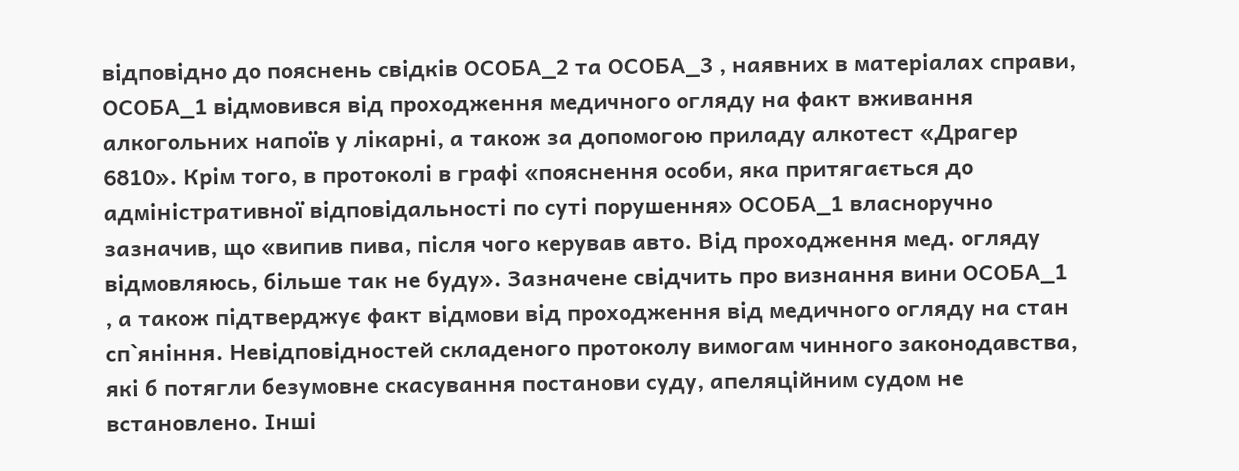відповідно до пояснень свідків ОСОБА_2 та ОСОБА_3 , наявних в матеріалах справи, ОСОБА_1 відмовився від проходження медичного огляду на факт вживання алкогольних напоїв у лікарні, а також за допомогою приладу алкотест «Драгер 6810». Крім того, в протоколі в графі «пояснення особи, яка притягається до адміністративної відповідальності по суті порушення» ОСОБА_1 власноручно зазначив, що «випив пива, після чого керував авто. Від проходження мед. огляду відмовляюсь, більше так не буду». Зазначене свідчить про визнання вини ОСОБА_1 , а також підтверджує факт відмови від проходження від медичного огляду на стан сп`яніння. Невідповідностей складеного протоколу вимогам чинного законодавства, які б потягли безумовне скасування постанови суду, апеляційним судом не встановлено. Інші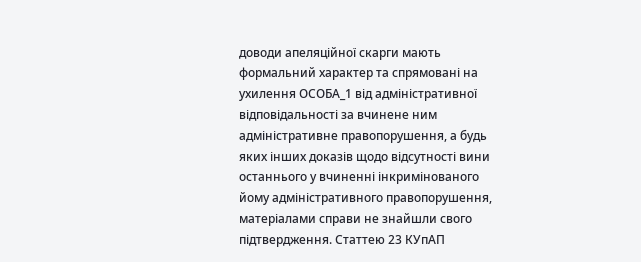доводи апеляційної скарги мають формальний характер та спрямовані на ухилення ОСОБА_1 від адміністративної відповідальності за вчинене ним адміністративне правопорушення, а будь яких інших доказів щодо відсутності вини останнього у вчиненні інкримінованого йому адміністративного правопорушення, матеріалами справи не знайшли свого підтвердження. Статтею 23 КУпАП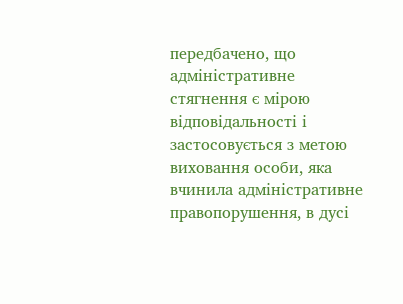передбачено, що адміністративне стягнення є мірою відповідальності і застосовується з метою виховання особи, яка вчинила адміністративне правопорушення, в дусі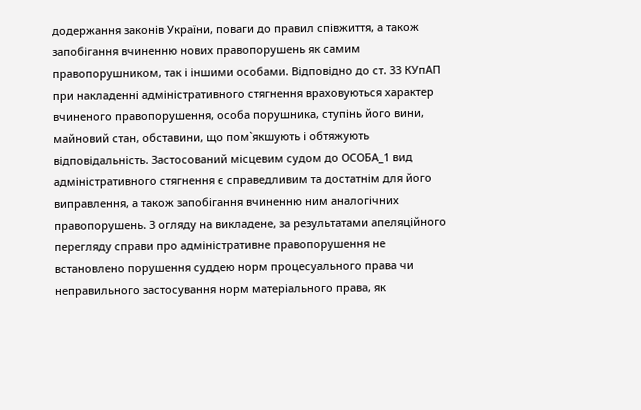додержання законів України, поваги до правил співжиття, а також запобігання вчиненню нових правопорушень як самим правопорушником, так і іншими особами. Відповідно до ст. 33 КУпАП при накладенні адміністративного стягнення враховуються характер вчиненого правопорушення, особа порушника, ступінь його вини, майновий стан, обставини, що пом`якшують і обтяжують відповідальність. Застосований місцевим судом до ОСОБА_1 вид адміністративного стягнення є справедливим та достатнім для його виправлення, а також запобігання вчиненню ним аналогічних правопорушень. З огляду на викладене, за результатами апеляційного перегляду справи про адміністративне правопорушення не встановлено порушення суддею норм процесуального права чи неправильного застосування норм матеріального права, як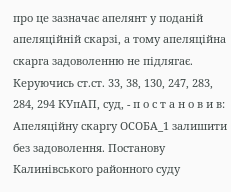про це зазначає апелянт у поданій апеляційній скарзі, а тому апеляційна скарга задоволенню не підлягає. Керуючись ст.ст. 33, 38, 130, 247, 283, 284, 294 КУпАП, суд, - п о с т а н о в и в: Апеляційну скаргу ОСОБА_1 залишити без задоволення. Постанову Калинівського районного суду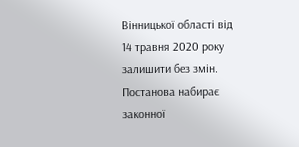Вінницької області від 14 травня 2020 року залишити без змін. Постанова набирає законної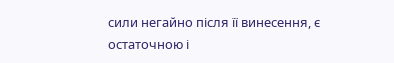сили негайно після її винесення, є остаточною і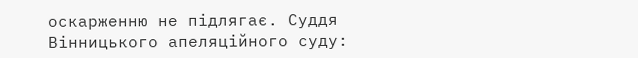оскарженню не підлягає. Суддя Вінницького апеляційного суду: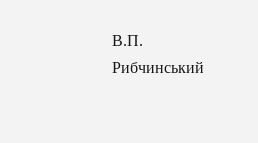В.П. Рибчинський